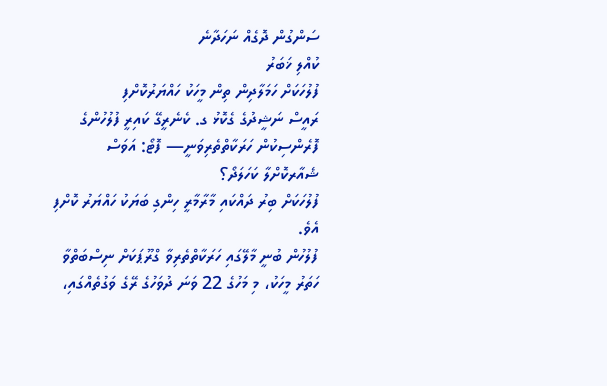ސަންގުން ދޮގެއް ނަހަދާނެ
ކުއްލި ޚަބަރު
ފުލުހަކަށް ހަމަލާދިން ތިން މީހަކު ހައްޔަރުކޮށްފި
ރައީސް ނަޝީދުގެ ގެކޮޅު ގ. ކެނެރީގޭ ކައިރީ ފުލުހުންގެ ފޮރެންސިކުން ހަރަކާތްތެރިވަނީ— ފޮޓޯ: އަވަސް
ޝެއާރކޮށްލާ ކަހަލަދޯ؟
ފުލުހަކަށް ބިރު ދައްކައި މާރާމާރީ ހިންގި ބަޔަކު ހައްޔަރު ކޮށްފި އެވެ.
ފުލުހުން ބުނީ މާލޭގައި ހަރަކާތްތެރިވާ ގްރޫޕަކަށް ނިސްބަތްވާ ހަތަރު މީހަކު، މި މަހުގެ 22 ވަނަ ދުވަހުގެ ރޭގެ ވަގުތެއްގައި،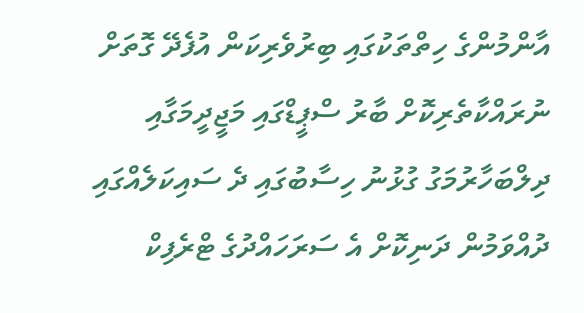އާންމުންގެ ހިތްތަކުގައި ބިރުވެރިކަން އުފެދޭ ގޮތަށް ނުރައްކާތެރިކޮށް ބާރު ސްޕީޑްގައި މަޖީދީމަގާއި ދިލްބަހާރުމަގު ގުޅުނު ހިސާބުގައި ދެ ސައިކަލެއްގައި ދުއްވަމުން ދަނިކޮށް އެ ސަރަހައްދުގެ ޓްރެފިކް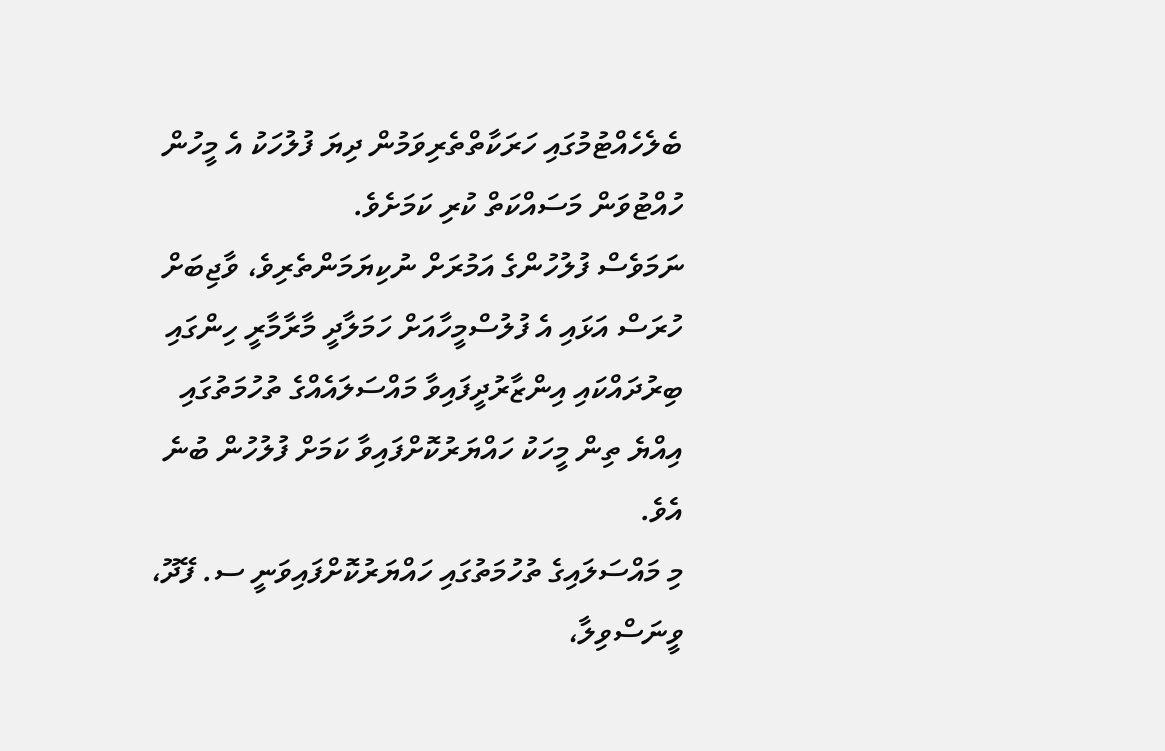ބެލެހެއްޓުމުގައި ހަރަކާތްތެރިވަމުން ދިޔަ ފުލުހަކު އެ މީހުން ހުއްޓުވަން މަސައްކަތް ކުރި ކަމަށެވެ.
ނަމަވެސް ފުލުހުންގެ އަމުރަށް ނުކިޔަމަންތެރިވެ، ވާޖިބަށް ހުރަސް އަޅައި އެ ފުލުސްމީހާއަށް ހަމަލާދީ މާރާމާރީ ހިންގައި ބިރުދައްކައި އިންޒާރުދީފައިވާ މައްސަލައެއްގެ ތުހުމަތުގައި އިއްޔެ ތިން މީހަކު ހައްޔަރުކޮށްފައިވާ ކަމަށް ފުލުހުން ބުނެ އެވެ.
މި މައްސަލައިގެ ތުހުމަތުގައި ހައްޔަރުކޮށްފައިވަނީ ސ. ފޭދޫ، ވީނަސްވިލާ،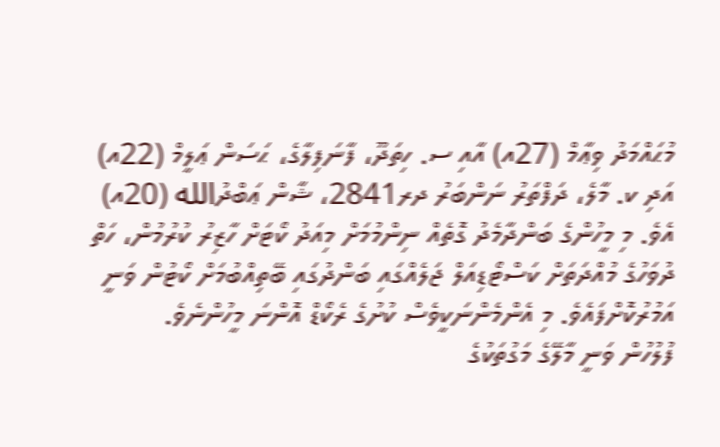މުޙައްމަދު ވިޢާމް (27އ) އާއި ސ. ހިތަދޫ، ފާނަފިލާގެ، ޙަސަން ޢަލީމް (22އ) އަދި ކ. މާލެ، ދަފްތަރު ނަންބަރު ދރ2841، ޝާން ޢަބްދުالله (20އ) އެވެ. މި މީހުންގެ ބަންދާމެދު ގޮތެއް ނިންމުމަށް މިއަދު ކޯޓަށް ހާޒިރު ކުރުމުން، ހަތް ދުވަހުގެ މުއްދަތަށް ކަސްޓޯޑިއަލް ޖަލެއްގައި ބަންދުގައި ބޭތިއްބުމަށް ކޯޓުން ވަނީ އަމުރުކޮށްފައެވެ. މި އެންމެންނަކީވެސް ކުށުގެ ރެކޯޑް އޮންނަ މީހުންނެވެ.
ފުލުހުން ވަނީ މާލޭގެ މަގުތަކުގެ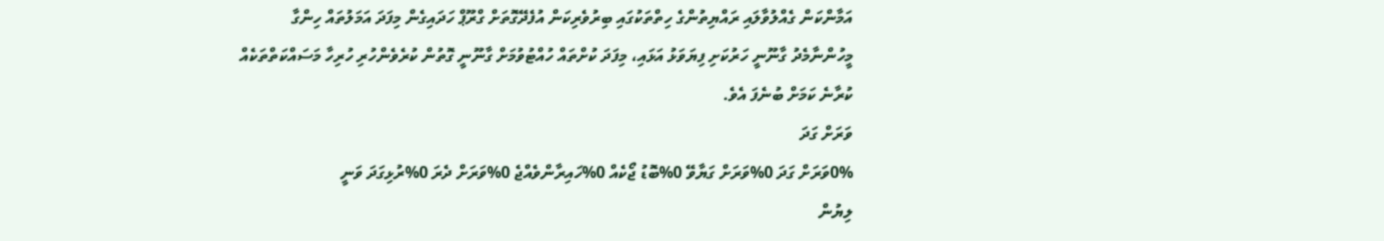އަމާންކަން ގެއްލުވާލައި ރައްޔިތުންގެ ހިތްތަކުގައި ބިރުވެރިކަން އުފެދޭގޮތަށް ގްރޫޕް ހަދައިގެން މިފަދަ އަމަލުތައް ހިންގާ މީހުންނާމެދު ގާނޫނީ ހަރުކަށި ފިޔަވަޅު އަޅައި، މިފަދަ ކުށްތައް ހުއްޓުވުމަށް ގާނޫނީ ގޮތުން ކުރެވެންހުރި ހުރިހާ މަސައްކަތްތަކެއް ކުރާނެ ކަމަށް ބުނެފަ އެވެ.
ވަރަށް ގަދަ
0%ވަރަށް ގަދަ 0%ވަރަށް ގަޔާވޭ 0%ބޮޑު ޖޯކެއް 0%ހައިރާންވެއްޖެ 0%ވަރަށް ދެރަ 0%ރުޅިގަދަ ވަނީ
ލިޔުން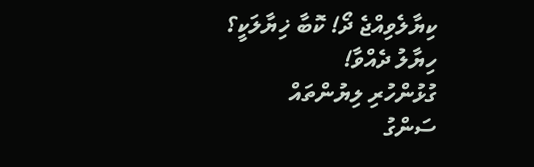ކިޔާލެވިއްޖެ ދޯ! ކޮބާ ޚިޔާލަކީ؟
ހިޔާލު ދެއްވާ!
ގުޅުންހުރި ލިޔުންތައް
ސަންގު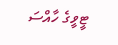ޓީވީގެ ހާއްސަ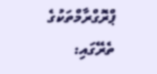ޕްރޮގްރާމްތަކުގެ ތެރޭގައި: